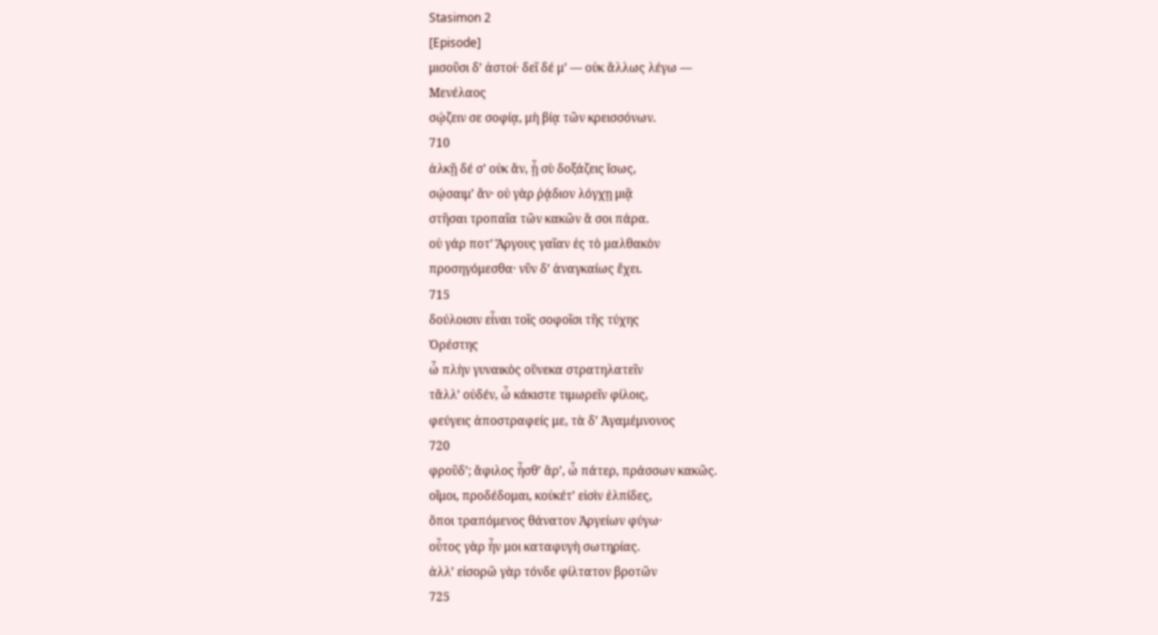Stasimon 2
[Episode]
μισοῦσι δʼ ἀστοί· δεῖ δέ μʼ — οὐκ ἄλλως λέγω —
Μενέλαος
σῴζειν σε σοφίᾳ, μὴ βίᾳ τῶν κρεισσόνων.
710
ἀλκῇ δέ σʼ οὐκ ἄν, ᾗ σὺ δοξάζεις ἴσως,
σῴσαιμʼ ἄν· οὐ γὰρ ῥᾴδιον λόγχῃ μιᾷ
στῆσαι τροπαῖα τῶν κακῶν ἅ σοι πάρα.
οὐ γάρ ποτʼ Ἄργους γαῖαν ἐς τὸ μαλθακὸν
προσηγόμεσθα· νῦν δʼ ἀναγκαίως ἔχει.
715
δούλοισιν εἶναι τοῖς σοφοῖσι τῆς τύχης
Ὀρέστης
ὦ πλὴν γυναικὸς οὕνεκα στρατηλατεῖν
τἄλλʼ οὐδέν, ὦ κάκιστε τιμωρεῖν φίλοις,
φεύγεις ἀποστραφείς με, τὰ δʼ Ἀγαμέμνονος
720
φροῦδʼ; ἄφιλος ἦσθʼ ἄρʼ, ὦ πάτερ, πράσσων κακῶς.
οἴμοι, προδέδομαι, κοὐκέτʼ εἰσὶν ἐλπίδες,
ὅποι τραπόμενος θάνατον Ἀργείων φύγω·
οὗτος γὰρ ἦν μοι καταφυγὴ σωτηρίας.
ἀλλʼ εἰσορῶ γὰρ τόνδε φίλτατον βροτῶν
725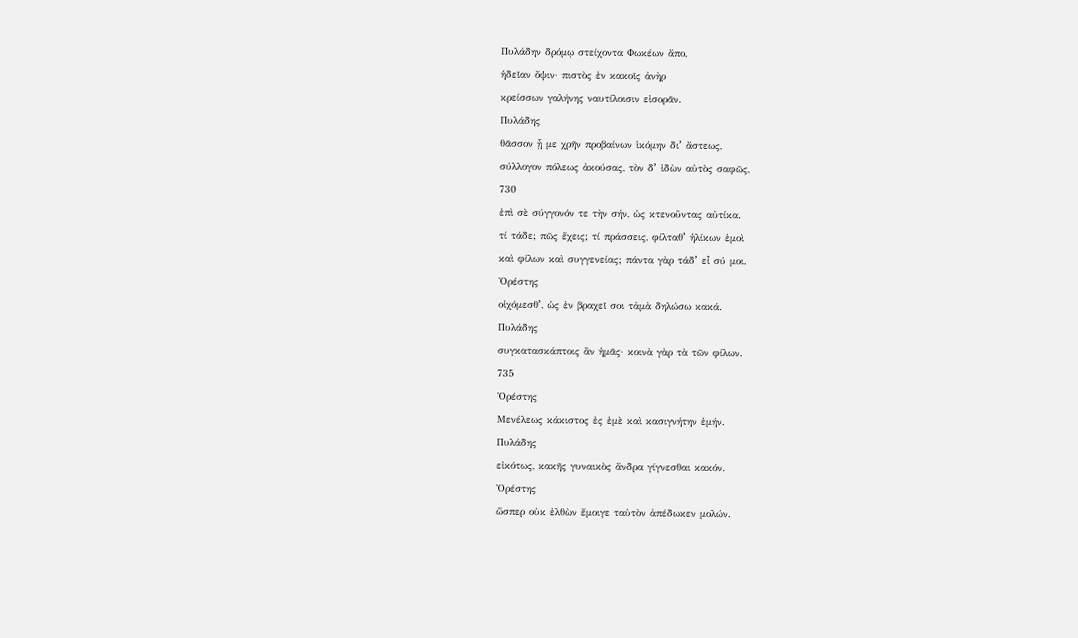Πυλάδην δρόμῳ στείχοντα Φωκέων ἄπο,
ἡδεῖαν ὄψιν· πιστὸς ἐν κακοῖς ἀνὴρ
κρείσσων γαλήνης ναυτίλοισιν εἰσορᾶν.
Πυλάδης
θᾶσσον ᾗ με χρῆν προβαίνων ἱκόμην διʼ ἄστεως,
σύλλογον πόλεως ἀκούσας, τὸν δʼ ἰδὼν αὐτὸς σαφῶς,
730
ἐπὶ σὲ σύγγονόν τε τὴν σήν, ὡς κτενοῦντας αὐτίκα.
τί τάδε; πῶς ἔχεις; τί πράσσεις, φίλταθʼ ἡλίκων ἐμοὶ
καὶ φίλων καὶ συγγενείας; πάντα γὰρ τάδʼ εἶ σύ μοι.
Ὀρέστης
οἰχόμεσθʼ, ὡς ἐν βραχεῖ σοι τἀμὰ δηλώσω κακά.
Πυλάδης
συγκατασκάπτοις ἂν ἡμᾶς· κοινὰ γὰρ τὰ τῶν φίλων.
735
Ὀρέστης
Μενέλεως κάκιστος ἐς ἐμὲ καὶ κασιγνήτην ἐμήν.
Πυλάδης
εἰκότως, κακῆς γυναικὸς ἄνδρα γίγνεσθαι κακόν.
Ὀρέστης
ὥσπερ οὐκ ἐλθὼν ἔμοιγε ταὐτὸν ἀπέδωκεν μολών.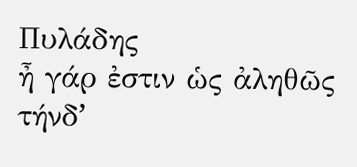Πυλάδης
ἦ γάρ ἐστιν ὡς ἀληθῶς τήνδʼ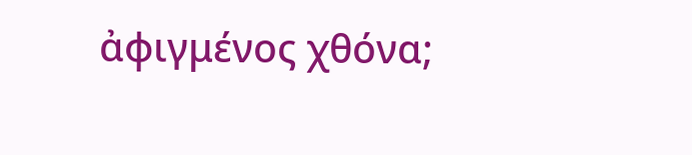ἀφιγμένος χθόνα;